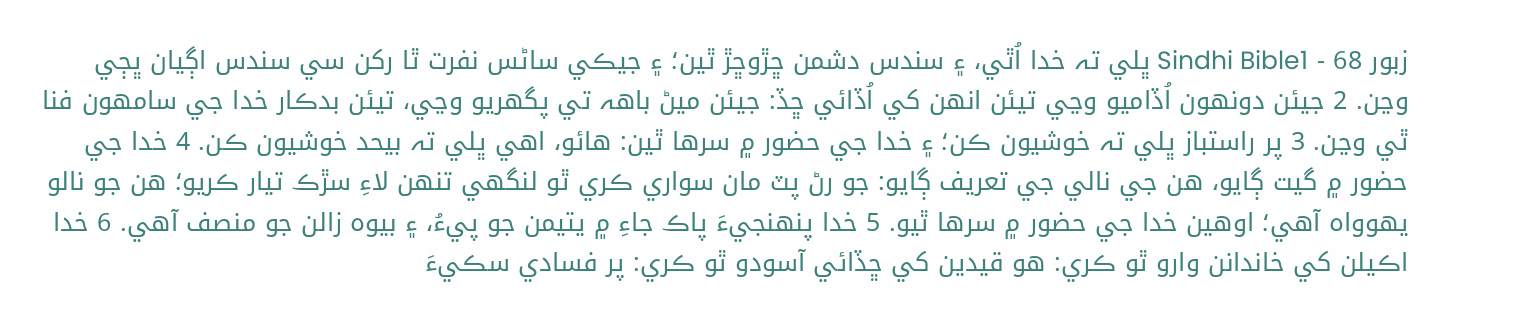زبور 68 - Sindhi Bible1 ڀلي تہ خدا اُٿي، ۽ سندس دشمن ڇڙوڇڙ ٿين؛ ۽ جيڪي ساڻس نفرت ٿا رکن سي سندس اڳيان ڀڄي وڃن. 2 جيئن دونهون اُڏاميو وڃي تيئن انهن کي اُڏائي ڇڏ: جيئن ميڻ باهہ تي پگهريو وڃي، تيئن بدڪار خدا جي سامهون فنا ٿي وڃن. 3 پر راستباز ڀلي تہ خوشيون ڪن؛ ۽ خدا جي حضور ۾ سرها ٿين: هائو، اهي ڀلي تہ بيحد خوشيون ڪن. 4 خدا جي حضور ۾ گيت ڳايو، هن جي نالي جي تعريف ڳايو: جو رڻ پٽ مان سواري ڪري ٿو لنگهي تنهن لاءِ سڙڪ تيار ڪريو؛ هن جو نالو يهوواہ آهي؛ اوهين خدا جي حضور ۾ سرها ٿيو. 5 خدا پنهنجيءَ پاڪ جاءِ ۾ يتيمن جو پيءُ، ۽ بيوہ زالن جو منصف آهي. 6 خدا اڪيلن کي خاندانن وارو ٿو ڪري: هو قيدين کي ڇڏائي آسودو ٿو ڪري: پر فسادي سڪيءَ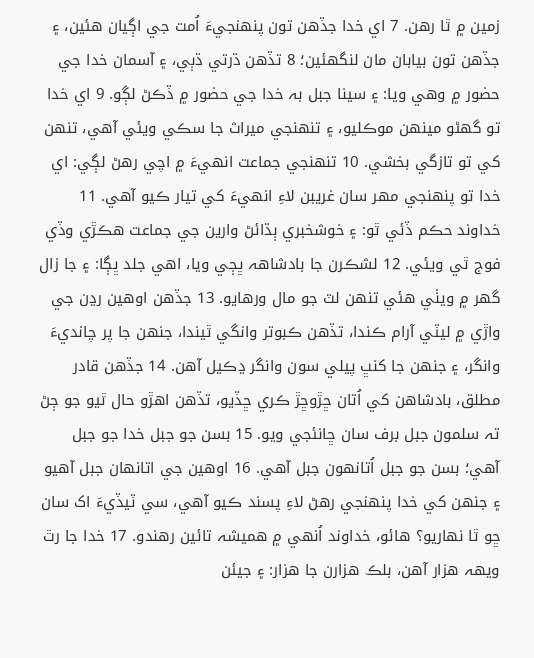زمين ۾ ٿا رهن. 7 اي خدا جڏهن تون پنهنجيءَ اُمت جي اڳيان هئين، ۽ جڏهن تون بيابان مان لنگهئين؛ 8 تڏهن ڌرتي ڌٻي، ۽ آسمان خدا جي حضور ۾ وهي ويا: ۽ سينا جبل بہ خدا جي حضور ۾ ڏڪڻ لڳو. 9 اي خدا تو گهڻو مينهن موڪليو، ۽ تنهنجي ميراث جا سڪي ويئي آهي، تنهن کي تو تازگي بخشي. 10 تنهنجي جماعت انهيءَ ۾ اچي رهڻ لڳي: اي خدا تو پنهنجي مهر سان غريبن لاءِ انهيءَ کي تيار ڪيو آهي. 11 خداوند حڪم ڏئي ٿو: ۽ خوشخبري ٻڌائڻ وارين جي جماعت هڪڙي وڏي فوج ٿي ويئي. 12 لشڪرن جا بادشاهہ ڀڄي ويا، اهي جلد ڀڳا: ۽ جا زال گهر ۾ ويٺي هئي تنهن لٽ جو مال ورهايو. 13 جڏهن اوهين رڍن جي واڙي ۾ ليٽي آرام ڪندا، تڏهن ڪبوتر وانگي ٿيندا، جنهن جا پر چانديءَ وانگر، ۽ جنهن جا کنڀ پيلي سون وانگر ڍڪيل آهن. 14 جڏهن قادر مطلق، بادشاهن کي اُتان ڇڙوڇڙ ڪري ڇڏيو، تڏهن اهڙو حال ٿيو جو ڄڻ تہ سلمون جبل برف سان ڇانئجي ويو. 15 بسن جو جبل خدا جو جبل آهي؛ بسن جو جبل اُتانهون جبل آهي. 16 اوهين جي اتانهان جبل آهيو ۽ جنهن کي خدا پنهنجي رهڻ لاءِ پسند ڪيو آهي، سي ٽيڏيءَ اک سان ڇو ٿا نهاريو؟ هائو، خداوند اُنهي ۾ هميشہ تائين رهندو. 17 خدا جا رٿ ويهہ هزار آهن، بلڪ هزارن جا هزار: ۽ جيئن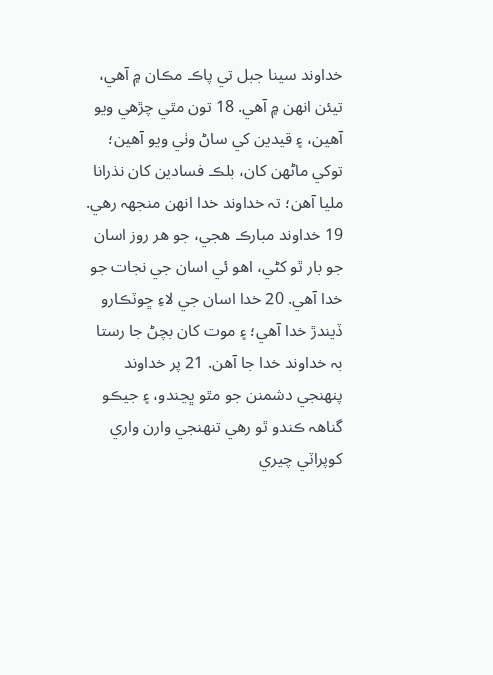خداوند سينا جبل تي پاڪ مڪان ۾ آهي، تيئن انهن ۾ آهي. 18 تون مٿي چڙهي ويو آهين، ۽ قيدين کي ساڻ وٺي ويو آهين؛ توکي ماڻهن کان، بلڪ فسادين کان نذرانا مليا آهن؛ تہ خداوند خدا انهن منجهہ رهي. 19 خداوند مبارڪ هجي، جو هر روز اسان جو بار ٿو کڻي، اهو ئي اسان جي نجات جو خدا آهي. 20 خدا اسان جي لاءِ ڇوٽڪارو ڏيندڙ خدا آهي؛ ۽ موت کان بچڻ جا رستا بہ خداوند خدا جا آهن. 21 پر خداوند پنهنجي دشمنن جو مٿو ڀڃندو، ۽ جيڪو گناهہ ڪندو ٿو رهي تنهنجي وارن واري کوپراٽي چيري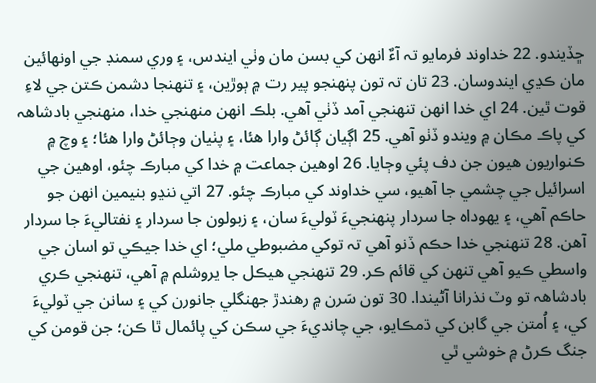ڇڏيندو. 22 خداوند فرمايو تہ آءٌ انهن کي بسن مان وٺي ايندس، ۽ وري سمنڊ جي اونهائين مان ڪڍي ايندوسان. 23 تان تہ تون پنهنجو پير رت ۾ ٻوڙين، ۽ تنهنجا دشمن ڪتن جي لاءِ قوت ٿين. 24 اي خدا انهن تنهنجي آمد ڏٺي آهي. بلڪ انهن منهنجي خدا، منهنجي بادشاهہ کي پاڪ مڪان ۾ ويندو ڏٺو آهي. 25 اڳيان ڳائڻ وارا هئا، ۽ پٺيان وڄائڻ وارا هئا؛ ۽ وچ ۾ ڪنواريون هيون جن دف پئي وڄايا. 26 اوهين جماعت ۾ خدا کي مبارڪ چئو، اوهين جي اسرائيل جي چشمي جا آهيو، سي خداوند کي مبارڪ چئو. 27 اتي ننڍو بنيمين انهن جو حاڪم آهي، ۽ يهوداہ جا سردار پنهنجيءَ ٽوليءَ سان، ۽ زبولون جا سردار ۽ نفتاليءَ جا سردار آهن. 28 تنهنجي خدا حڪم ڏنو آهي تہ توکي مضبوطي ملي؛ اي خدا جيڪي تو اسان جي واسطي ڪيو آهي تنهن کي قائم ڪر. 29 تنهنجي هيڪل جا يروشلم ۾ آهي، تنهنجي ڪري بادشاهہ تو وٽ نذرانا آڻيندا. 30 تون سَرن ۾ رهندڙ جهنگلي جانورن کي ۽ سانن جي ٽوليءَ کي، ۽ اُمتن جي گابن کي ڌمڪايو، جي چانديءَ جي سڪن کي پائمال ٿا ڪن؛ جن قومن کي جنگ ڪرڻ ۾ خوشي ٿي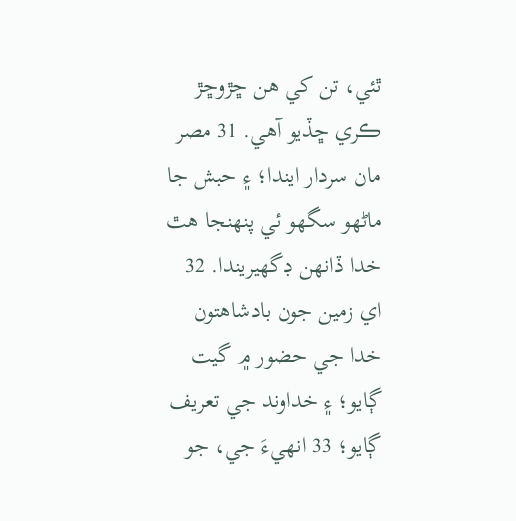ٿئي، تن کي هن ڇڙوڇڙ ڪري ڇڏيو آهي. 31 مصر مان سردار ايندا؛ ۽ حبش جا ماڻهو سگهو ئي پنهنجا هٿ خدا ڏانهن ڊگهيريندا. 32 اي زمين جون بادشاهتون خدا جي حضور ۾ گيت ڳايو؛ ۽ خداوند جي تعريف ڳايو؛ 33 انهيءَ جي، جو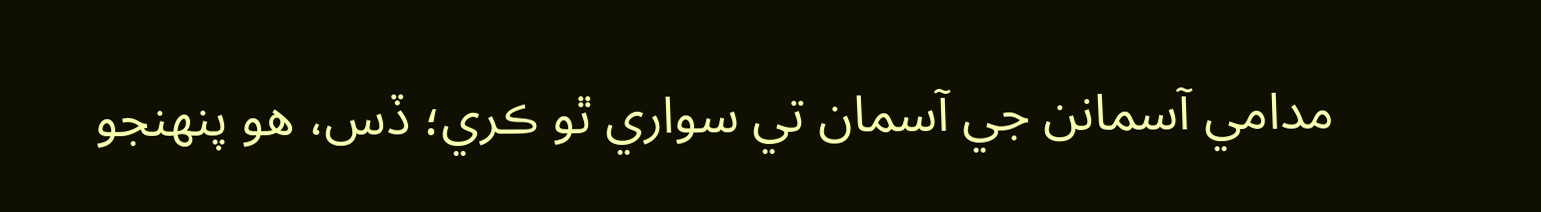مدامي آسمانن جي آسمان تي سواري ٿو ڪري؛ ڏس، هو پنهنجو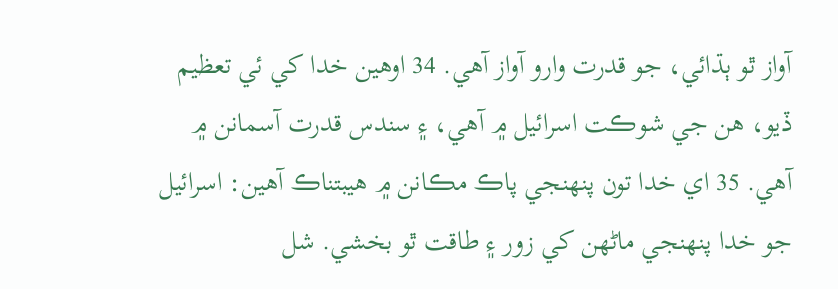آواز ٿو ٻڌائي، جو قدرت وارو آواز آهي. 34 اوهين خدا کي ئي تعظيم ڏيو، هن جي شوڪت اسرائيل ۾ آهي، ۽ سندس قدرت آسمانن ۾ آهي. 35 اي خدا تون پنهنجي پاڪ مڪانن ۾ هيبتناڪ آهين: اسرائيل جو خدا پنهنجي ماڻهن کي زور ۽ طاقت ٿو بخشي. شل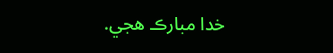خدا مبارڪ هجي.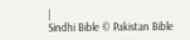|
Sindhi Bible © Pakistan Bible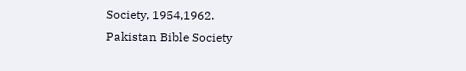Society, 1954,1962.
Pakistan Bible Society